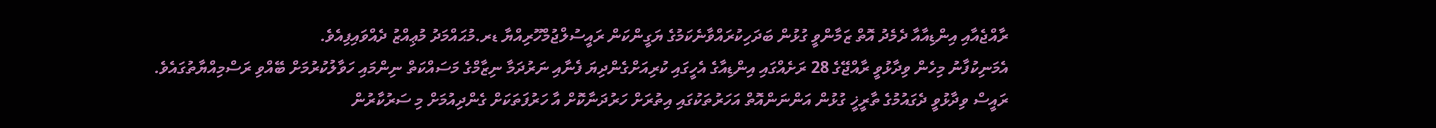ރާއްޖެއާއި އިންޑިއާއާ ދެމެދު އޮތް ޒަމާންވީ ގުޅުން ބަދަހިކުރައްވާނެކަމުގެ ޔަގީންކަން ރައީސުލްޖުމްހޫރިއްޔާ ޑރ.މުޙައްމަދު މުޢިއްޒު ދެއްވައިފިއެވެ.
އެމަނިކުފާނު މިހެން ވިދާޅުވީ ރާއްޖޭގެ 28 ރަށެއްގައި އިންޑިއާގެ އެހީގައި ކުރިއަށްގެންދިޔަ ފެނާއި ނަރުދަމާ ނިޒާމްގެ މަސައްކަތް ނިންމައި ހަވާލުކުރުމަށް ބޭއްވި ރަސްމިއްޔާތުގައެވެ.
ރައީސް ވިދާޅުވީ ދެގައުމުގެ ތާރީޚީ ގުޅުން އަންނަންއޮތް އަހަރުތަކުގައި އިތުރަށް ހަރުދަނާކޮށް އާ ހަރުފަތަކަށް ގެންދިއުމަށް މި ސަރުކާރުން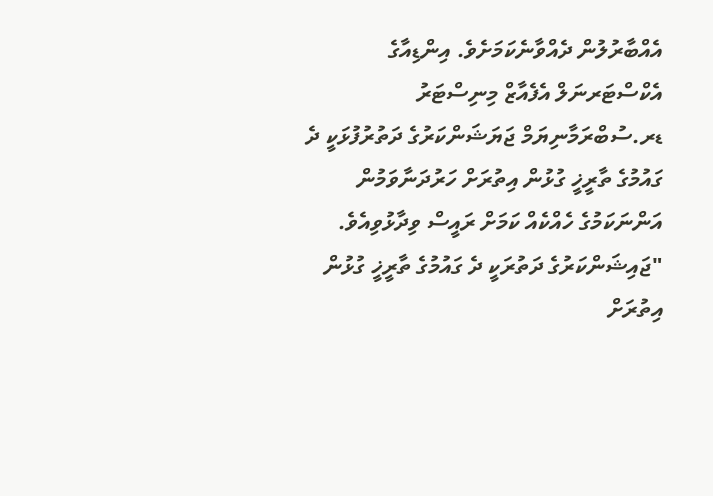އެއްބާރުލުން ދެއްވާނެކަމަށެވެ. އިންޑިއާގެ އެކްސްޓަރނަލް އެފެއާޒް މިނިސްޓަރު ޑރ.ސުބްރަމާނިޔަމް ޖަޔަޝަންކަރުގެ ދަތުރުފުޅަކީ ދެ ގައުމުގެ ތާރީޚީ ގުޅުން އިތުރަށް ހަރުދަނާވަމުން އަންނަކަމުގެ ހެއްކެއް ކަމަށް ރައީސް ވިދާޅުވިއެވެ.
"ޖައިޝަންކަރުގެ ދަތުރަކީ ދެ ގައުމުގެ ތާރީޚީ ގުޅުން އިތުރަށް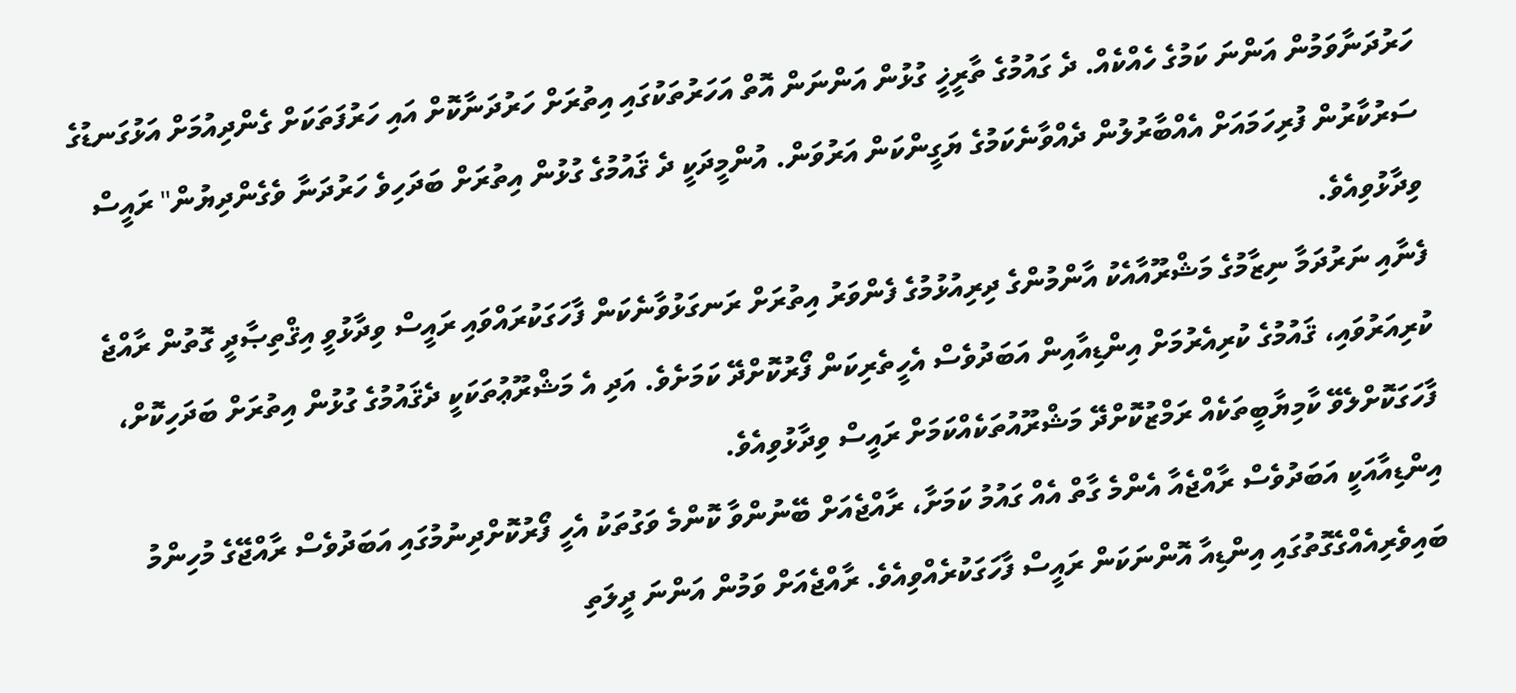ހަރުދަނާވަމުން އަންނަ ކަމުގެ ހެއްކެއް. ދެ ގައުމުގެ ތާރީޚީ ގުޅުން އަންނަން އޮތް އަހަރުތަކުގައި އިތުރަށް ހަރުދަނާކޮށް އައި ހަރުފަތަކަށް ގެންދިއުމަށް އަޅުގަނޑުގެ ސަރުކާރުން ފުރިހަމައަށް އެއްބާރުލުން ދެއްވާނެކަމުގެ ޔަގީންކަން އަރުވަން. އުންމީދަކީ ދެ ޤައުމުގެ ގުޅުން އިތުރަށް ބަދަހިވެ ހަރުދަނާ ވެގެންދިޔުން" ރައީސް ވިދާޅުވިއެވެ.
ފެނާއި ނަރުދަމާ ނިޒާމުގެ މަޝްރޫއާއެކު އާންމުންގެ ދިރިއުޅުމުގެ ފެންވަރު އިތުރަށް ރަނގަޅުވާނެކަން ފާހަގަކުރައްވައި ރައީސް ވިދާޅުވީ އިޤްތިޞާދީ ގޮތުން ރާއްޖެ ކުރިއަރުވައި، ޤައުމުގެ ކުރިއެރުމަށް އިންޑިއާއިން އަބަދުވެސް އެހީތެރިކަން ފޯރުކޮށްދޭ ކަމަށެވެ. އަދި އެ މަޝްރޫޢުތަކަކީ ދެޤައުމުގެ ގުޅުން އިތުރަށް ބަދަހިކޮށް، ފާހަގަކޮށްލެވޭ ކާމިޔާބީތަކެއް ރަމްޒުކޮށްދޭ މަޝްރޫއުތަކެއްކަމަށް ރައީސް ވިދާޅުވިއެވެ.
އިންޑިއާއަކީ އަބަދުވެސް ރާއްޖެއާ އެންމެ ގާތް އެއް ގައުމު ކަމަށާ، ރާއްޖެއަށް ބޭނުންވާ ކޮންމެ ވަގުތަކު އެހީ ފޯރުކޮށްދިނުމުގައި އަބަދުވެސް ރާއްޖޭގެ މުހިންމު ބައިވެރިއެއްގެގޮތުގައި އިންޑިއާ އޮންނަކަން ރައީސް ފާހަގަކުރެއްވިއެވެ. ރާއްޖެއަށް ވަމުން އަންނަ ދީލަތި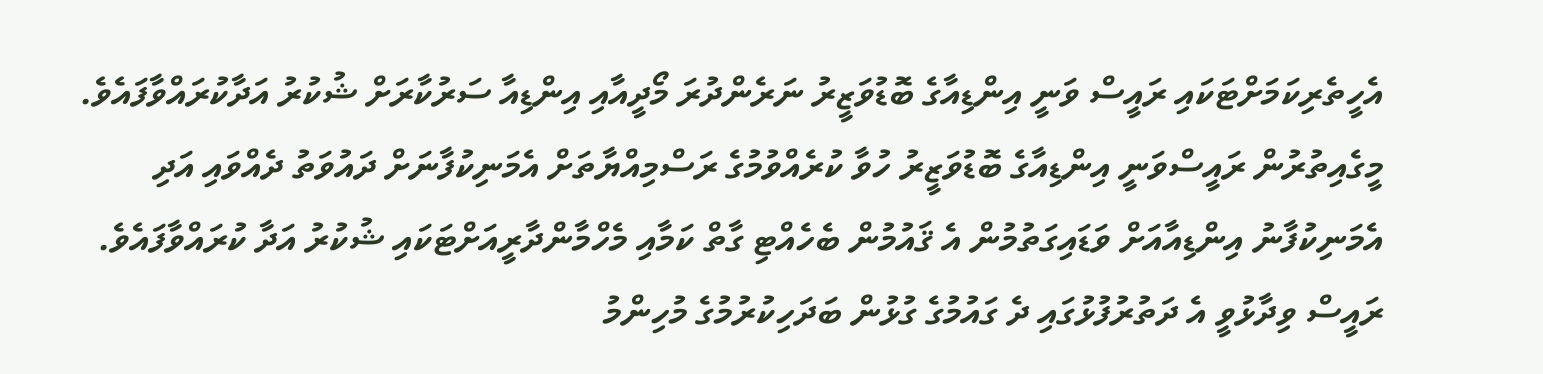އެހީތެރިކަމަށްޓަކައި ރައީސް ވަނީ އިންޑިއާގެ ބޮޑުވަޒީރު ނަރެންދުރަ މޯދީއާއި އިންޑިއާ ސަރުކާރަށް ޝުކުރު އަދާކުރައްވާފައެވެ.
މީގެއިތުރުން ރައީސްވަނީ އިންޑިއާގެ ބޮޑުވަޒީރު ހުވާ ކުރެއްވުމުގެ ރަސްމިއްޔާތަށް އެމަނިކުފާނަށް ދައުވަތު ދެއްވައި އަދި އެމަނިކުފާނު އިންޑިއާއަށް ވަޑައިގަތުމުން އެ ޤައުމުން ބެހެއްޓި ގާތް ކަމާއި މެހްމާންދާރީއަށްޓަކައި ޝުކުރު އަދާ ކުރައްވާފައެވެ. ރައީސް ވިދާޅުވީ އެ ދަތުރުފުޅުގައި ދެ ގައުމުގެ ގުޅުން ބަދަހިކުރުމުގެ މުހިންމު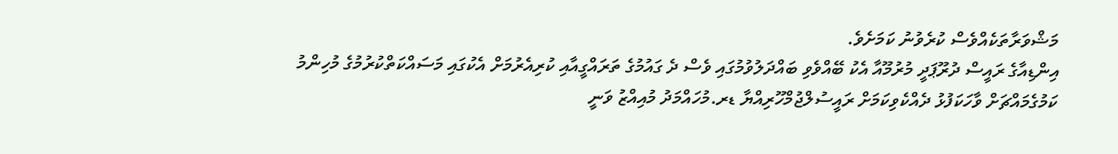މަޝްވަރާތަކެއްވެސް ކުރެވުނު ކަމަށެވެ.
އިންޑިއާގެ ރައީސް ދުރޫޕަދީ މުރުމޫއާ އެކު ބޭއްވެވި ބައްދަލުވުމުގައި ވެސް ދެ ގައުމުގެ ތަރައްގީއާއި ކުރިއެރުމަށް އެކުގައި މަސައްކަތްކުރުމުގެ މުހިންމު ކަމުގެމައްޗަށް ވާހަކަފުޅު ދެއްކެވިކަމަށް ރައީސުލްޖުމްހޫރިއްޔާ ޑރ.މުހައްމަދު މުއިއްޒު ވަނީ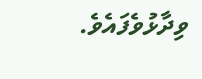ވިދާޅުވެފައެވެ.